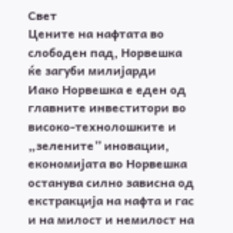Свет
Цените на нафтата во слободен пад, Норвешка ќе загуби милијарди
Иако Норвешка е еден од главните инвеститори во високо-технолошките и „зелените” иновации, економијата во Норвешка останува силно зависна од екстракција на нафта и гас и на милост и немилост на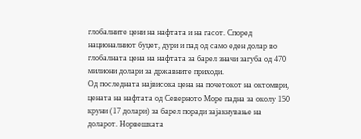глобалните цени на нафтата и на гасот. Според националниот буџет, дури и пад од само еден долар во глобалната цена на нафтата за барел значи загуба од 470 милиони долари за државните приходи.
Од последната највисока цена на почетокот на октомври, цената на нафтата од Северното Море падна за околу 150 круни (17 долари) за барел поради зајакнување на доларот. Норвешката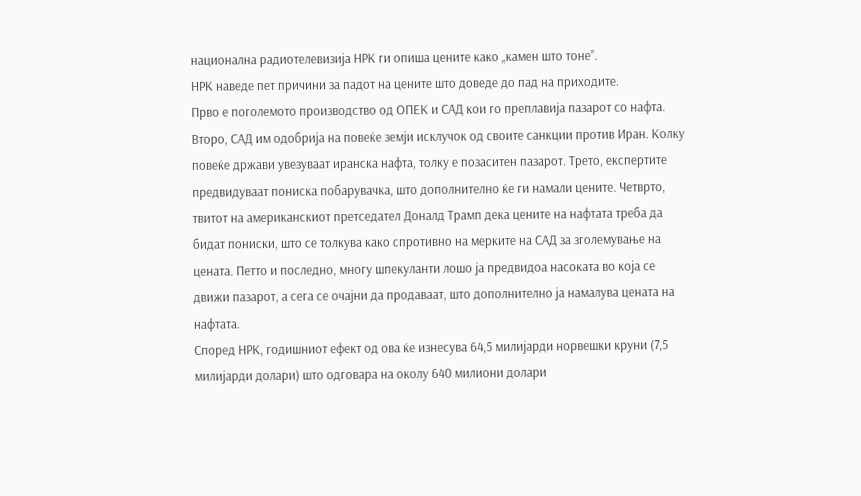национална радиотелевизија НРК ги опиша цените како „камен што тоне”.
НРК наведе пет причини за падот на цените што доведе до пад на приходите.
Прво е поголемото производство од ОПЕК и САД кои го преплавија пазарот со нафта. Второ, САД им одобрија на повеќе земји исклучок од своите санкции против Иран. Колку повеќе држави увезуваат иранска нафта, толку е позаситен пазарот. Трето, експертите предвидуваат пониска побарувачка, што дополнително ќе ги намали цените. Четврто, твитот на американскиот претседател Доналд Трамп дека цените на нафтата треба да бидат пониски, што се толкува како спротивно на мерките на САД за зголемување на цената. Петто и последно, многу шпекуланти лошо ја предвидоа насоката во која се движи пазарот, а сега се очајни да продаваат, што дополнително ја намалува цената на нафтата.
Според НРК, годишниот ефект од ова ќе изнесува 64,5 милијарди норвешки круни (7,5 милијарди долари) што одговара на околу 640 милиони долари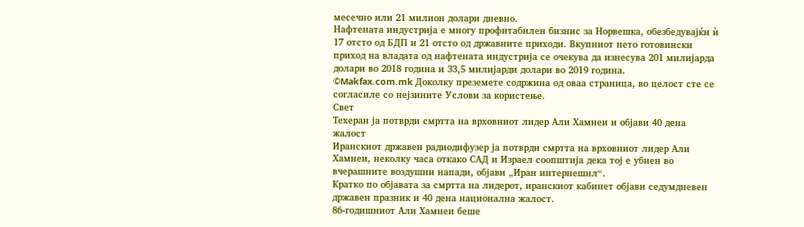месечно или 21 милион долари дневно.
Нафтената индустрија е многу профитабилен бизнис за Норвешка, обезбедувајќи ѝ 17 отсто од БДП и 21 отсто од државните приходи. Вкупниот нето готовински приход на владата од нафтената индустрија се очекува да изнесува 201 милијарда долари во 2018 година и 33,5 милијарди долари во 2019 година.
©Makfax.com.mk Доколку преземете содржина од оваа страница, во целост сте се согласиле со нејзините Услови за користење.
Свет
Техеран ја потврди смртта на врховниот лидер Али Хамнеи и објави 40 дена жалост
Иранскиот државен радиодифузер ја потврди смртта на врховниот лидер Али Хамнеи, неколку часа откако САД и Израел соопштија дека тој е убиен во вчерашните воздушни напади, објави „Иран интернешнл“.
Кратко по објавата за смртта на лидерот, иранскиот кабинет објави седумдневен државен празник и 40 дена национална жалост.
86-годишниот Али Хамнеи беше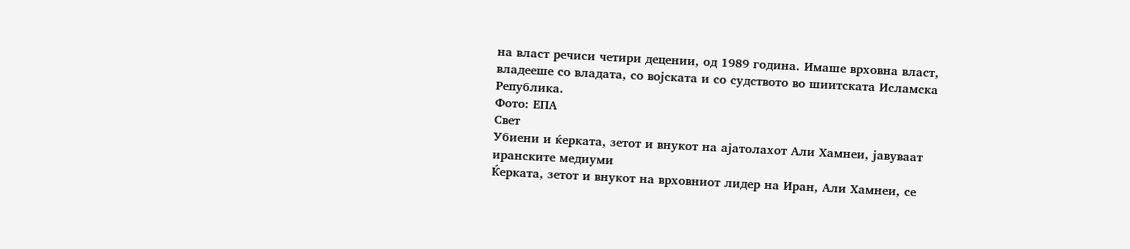на власт речиси четири децении, од 1989 година. Имаше врховна власт, владееше со владата, со војската и со судството во шиитската Исламска Република.
Фото: ЕПА
Свет
Убиени и ќерката, зетот и внукот на ајатолахот Али Хамнеи, јавуваат иранските медиуми
Ќерката, зетот и внукот на врховниот лидер на Иран, Али Хамнеи, се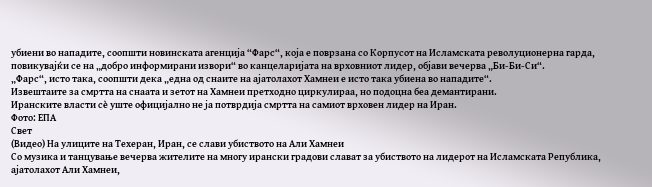убиени во нападите, соопшти новинската агенција “Фарс“, која е поврзана со Корпусот на Исламската револуционерна гарда, повикувајќи се на „добро информирани извори“ во канцеларијата на врховниот лидер, објави вечерва „Би-Би-Си“.
„Фарс“, исто така, соопшти дека „една од снаите на ајатолахот Хамнеи е исто така убиена во нападите“.
Извештаите за смртта на снаата и зетот на Хамнеи претходно циркулираа, но подоцна беа демантирани.
Иранските власти сè уште официјално не ја потврдија смртта на самиот врховен лидер на Иран.
Фото: ЕПА
Свет
(Видео) На улиците на Техеран, Иран, се слави убиството на Али Хамнеи
Со музика и танцување вечерва жителите на многу ирански градови слават за убиството на лидерот на Исламската Република, ајатолахот Али Хамнеи,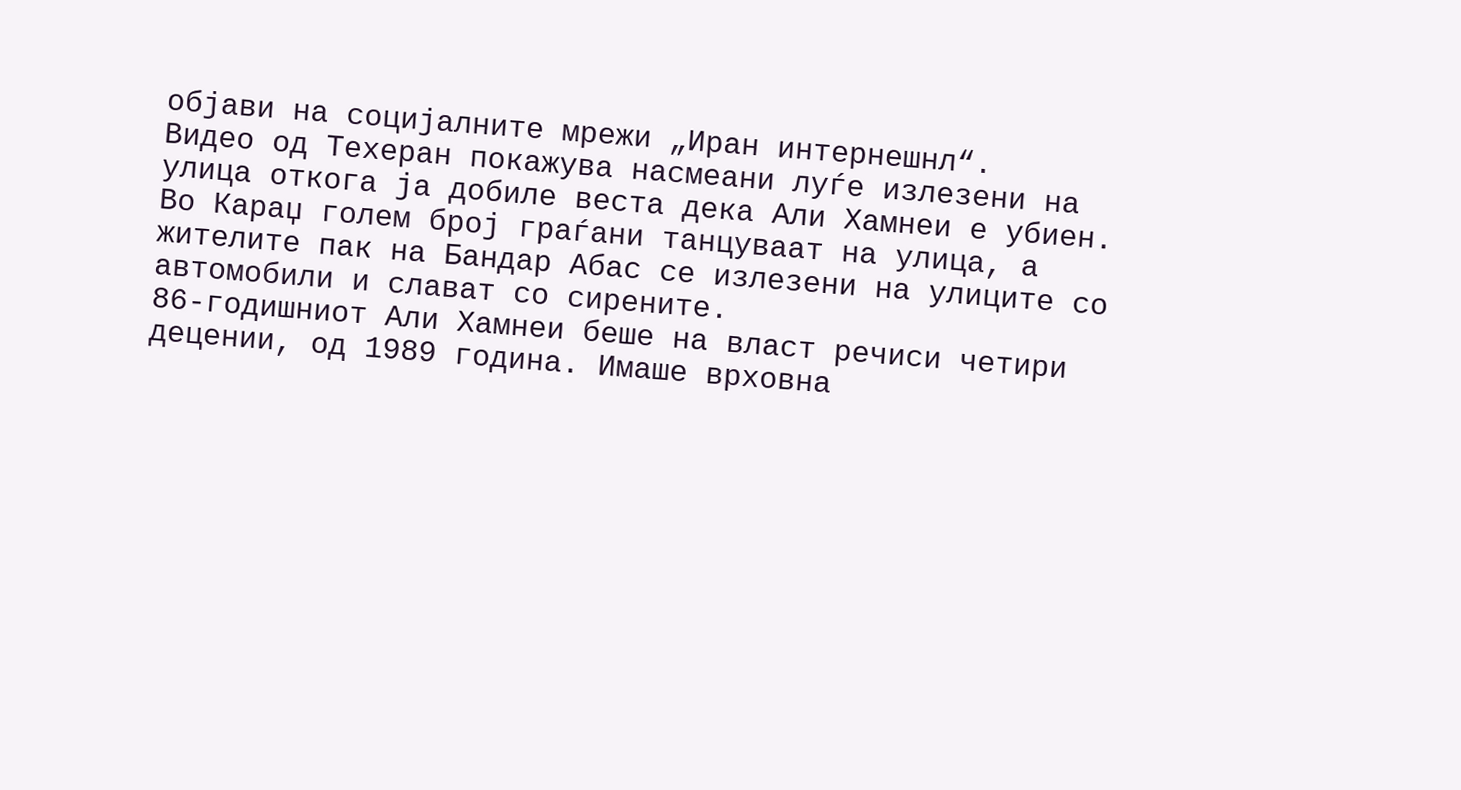објави на социјалните мрежи „Иран интернешнл“.
Видео од Техеран покажува насмеани луѓе излезени на улица откога ја добиле веста дека Али Хамнеи е убиен.
Во Караџ голем број граѓани танцуваат на улица, а жителите пак на Бандар Абас се излезени на улиците со автомобили и слават со сирените.
86-годишниот Али Хамнеи беше на власт речиси четири децении, од 1989 година. Имаше врховна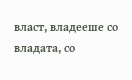власт, владееше со владата, со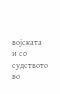војската и со судството во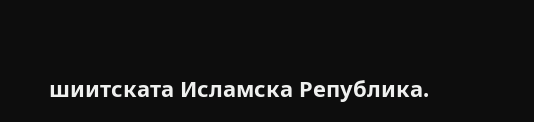шиитската Исламска Република.